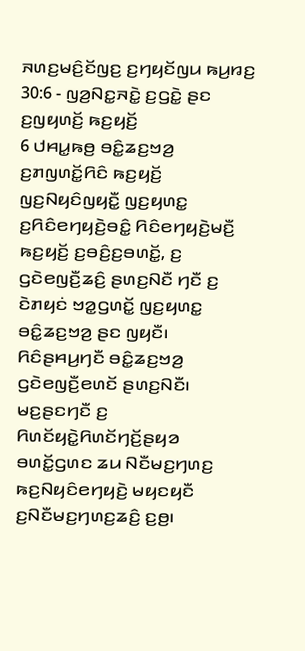ꤏꤛꤢ꤬ꤗꤢꤨ꤬ꤢꤩꤜꤢ꤬ ꤢ꤬ꤚꤟꤢꤩꤜꤣ ꤒꤣ꤬ꤙꤢ꤬ 30:6 - ꤜꤤ꤬ꤡꤢ꤭ꤏꤢꤧ꤭ ꤢ꤬ꤞꤢꤧ꤭ ꤔꤢ ꤢ꤬ꤜꤟꤛꤢꤩ꤬ ꤒꤢ꤬ꤟꤢꤩ꤬
6 ꤓꤌꤣ꤭ꤒꤥ꤬ ꤋꤢꤨ꤭ꤘꤢ꤬ꤠꤤ꤬ ꤢ꤬ꤊꤜꤛꤢꤩ꤭ꤖꤢꤨ ꤒꤢ꤬ꤟꤢꤩ꤬ ꤜꤢ꤬ꤡꤟꤢꤨꤜꤟꤢꤪ꤭ ꤜꤢ꤬ꤟꤛꤢ꤭ ꤢ꤬ꤖꤢꤨꤕꤚꤟꤢꤧ꤬ꤋꤢꤨ꤭ ꤖꤢꤨꤕꤚꤟꤢꤧ꤬ꤗꤢꤪ꤬ ꤒꤢ꤬ꤟꤢꤩ꤬ ꤢ꤬ꤋꤢꤨ꤬ꤢ꤬ꤋꤛꤢꤩ꤭, ꤢ꤬ ꤞꤢꤧꤕꤜꤢꤪ꤬ꤘꤢꤨ꤬ ꤔꤛꤢ꤬ꤡꤢꤪ ꤚꤢꤪ ꤢ꤬ ꤢꤧꤊꤟꤢꤦ ꤠꤤ꤭ꤞꤛꤢꤩ꤭ ꤜꤢ꤬ꤟꤛꤢ꤭ ꤋꤢꤨ꤭ꤘꤢ꤬ꤠꤤ꤬ ꤔꤢ ꤜꤟꤢꤪ꤯ ꤖꤢꤨꤔꤌꤣ꤬ꤚꤢꤪ ꤋꤢꤨ꤭ꤘꤢ꤬ꤠꤤ꤬ ꤞꤢꤧꤕꤜꤢꤪ꤬ꤕꤛꤢꤩ ꤔꤛꤢ꤬ꤡꤢꤪ꤯ ꤗꤢ꤬ꤔꤢꤚꤢꤪ ꤢ꤬ ꤖꤛꤢꤩꤟꤢꤧ꤭ꤖꤛꤢꤩꤚꤢꤩ꤬ꤔꤟꤤ ꤋꤛꤢꤩ꤭ꤞꤛꤢ ꤘꤣ ꤡꤢꤪꤗꤢ꤬ꤚꤛꤢ꤬ ꤒꤢ꤬ꤡꤟꤢꤨꤕꤚꤟꤢꤧ꤬ ꤗꤟꤢꤟꤢꤪ ꤢ꤬ꤡꤢꤪꤗꤢ꤬ꤚꤛꤢ꤬ꤘꤢꤨ꤬ ꤢ꤬ꤥ꤬꤯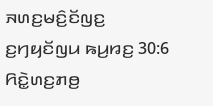ꤏꤛꤢ꤬ꤗꤢꤨ꤬ꤢꤩꤜꤢ꤬ ꤢ꤬ꤚꤟꤢꤩꤜꤣ ꤒꤣ꤬ꤙꤢ꤬ 30:6
ꤖꤢꤧ꤭ꤛꤢ꤬ꤊꤥ꤬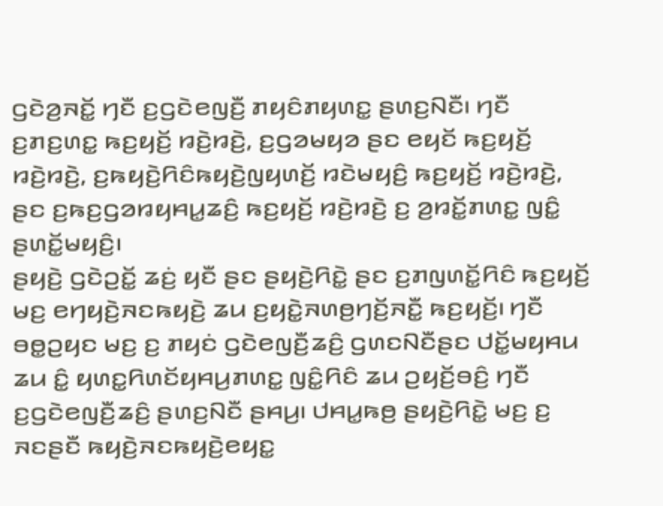ꤞꤢꤧꤤ꤬ꤏꤢꤩ꤭ ꤚꤢꤪ ꤢ꤬ꤞꤢꤧꤕꤜꤢꤪ꤬ ꤊꤟꤢꤨꤊꤟꤛꤢ꤭ ꤔꤛꤢ꤬ꤡꤢꤪ꤯ ꤚꤢꤪ ꤢ꤬ꤊꤢ꤬ꤛꤢ꤭ ꤒꤢ꤬ꤟꤢꤩ꤬ ꤙꤢꤧ꤬ꤙꤢꤧ꤬, ꤢ꤬ꤞꤤꤗꤟꤤ ꤔꤢ ꤕꤟꤢꤩ ꤒꤢ꤬ꤟꤢꤩ꤬ ꤙꤢꤧ꤬ꤙꤢꤧ꤬, ꤢ꤬ꤒꤟꤢꤧ꤬ꤖꤢꤨꤒꤟꤢꤧ꤬ꤜꤟꤛꤢꤩ꤬ ꤙꤢꤧꤗꤟꤢꤨ꤬ ꤒꤢ꤬ꤟꤢꤩ꤬ ꤙꤢꤧ꤬ꤙꤢꤧ꤬, ꤔꤢ ꤢ꤬ꤒꤢ꤬ꤞꤤꤙꤟꤌꤣ꤭ꤘꤢꤨ꤬ ꤒꤢ꤬ꤟꤢꤩ꤬ ꤙꤢꤧ꤬ꤙꤢꤧ꤬ ꤢ꤬ ꤤ꤬ꤙꤢꤩ꤭ꤊꤛꤢ꤭ ꤜꤢꤨ꤭ ꤔꤛꤢꤩ꤭ꤗꤟꤢꤨ꤬꤯
ꤔꤟꤢꤧ꤬ ꤞꤢꤧꤑꤢꤩ꤭ ꤘꤢꤦ꤬ ꤟꤢꤪ ꤔꤢ ꤔꤟꤢꤧ꤬ꤖꤢꤧ꤭ ꤔꤢ ꤢ꤬ꤊꤜꤛꤢꤩ꤭ꤖꤢꤨ ꤒꤢ꤬ꤟꤢꤩ꤬ ꤗꤢ꤬ ꤕꤚꤟꤢꤧ꤬ꤏꤢꤒꤟꤢꤧ꤬ ꤘꤣ ꤢ꤬ꤟꤢꤧ꤭ꤏꤛꤥ꤬ꤚꤢꤩ꤬ꤏꤢꤪ꤭ ꤒꤢ꤬ꤟꤢꤩ꤬꤯ ꤚꤢꤪ ꤋꤥ꤭ꤑꤟꤢ ꤗꤢ꤬ ꤢ꤬ ꤊꤟꤢꤦ ꤞꤢꤧꤕꤜꤢꤪ꤬ꤘꤢꤨ꤬ ꤞꤛꤢꤡꤢꤪꤔꤢ ꤓꤢꤩ꤭ꤗꤟꤌꤣ ꤘꤣ ꤢꤨ꤭ ꤟꤛꤢ꤭ꤖꤛꤢꤩꤟꤌꤣ꤬ꤊꤛꤢ꤭ ꤜꤢꤨ꤭ꤖꤢꤨ ꤘꤣ ꤑꤟꤢꤩ꤬ꤋꤢꤨ꤬ ꤚꤢꤪ ꤢ꤬ꤞꤢꤧꤕꤜꤢꤪ꤬ꤘꤢꤨ꤬ ꤔꤛꤢ꤬ꤡꤢꤪ ꤔꤌꤣ꤬꤯ ꤓꤌꤣ꤭ꤒꤥ꤬ ꤔꤟꤢꤧ꤬ꤖꤢꤧ꤭ ꤗꤢ꤬ ꤢ꤬ ꤏꤢꤔꤢꤪ ꤒꤟꤢꤧ꤬ꤏꤢꤒꤟꤢꤧ꤬ꤕꤟꤢ꤭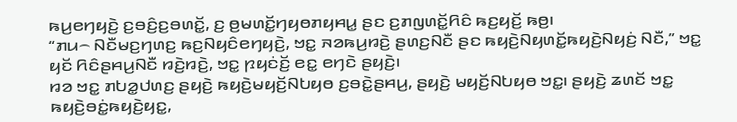ꤒꤣ꤬ꤕꤚꤟꤢꤧ꤬ ꤢ꤬ꤋꤢꤨ꤬ꤢ꤬ꤋꤛꤢꤩ꤭, ꤢ꤬ ꤥ꤬ꤗꤛꤢꤩ꤭ꤚꤟꤥꤊꤟꤌꤣ꤭ ꤔꤢ ꤢ꤬ꤊꤜꤛꤢꤩ꤭ꤖꤢꤨ ꤒꤢ꤬ꤟꤢꤩ꤬ ꤒꤥ꤬꤯
“ꤊꤣ꤮ ꤡꤢꤪꤗꤢ꤬ꤚꤛꤢ꤬ ꤒꤢ꤬ꤡꤟꤢꤨꤕꤚꤟꤢꤧ꤬, ꤠꤢ꤭ ꤏꤤꤒꤣ꤬ꤙꤢꤧ꤬ ꤔꤛꤢ꤬ꤡꤢꤪ ꤔꤢ ꤒꤟꤢꤧ꤬ꤡꤟꤛꤢꤩ꤭ꤒꤟꤢꤧ꤬ꤡꤟꤢꤦ꤬ ꤡꤢꤪ,” ꤠꤢ꤭ ꤟꤢꤩ ꤖꤢꤨꤔꤌꤣ꤬ꤡꤢꤪ ꤙꤢꤧ꤬ꤙꤢꤧ꤬, ꤠꤢ꤭ ꤐꤟꤢꤦꤢꤩ꤬ ꤕꤢ꤭ ꤕꤚꤢꤧ ꤔꤟꤢꤧ꤬꤯
ꤙꤤ ꤠꤢ꤭ ꤊꤝꤤ꤭ꤓꤛꤢ꤬ ꤔꤟꤢꤧ꤬ ꤒꤟꤢꤧ꤬ꤗꤟꤢꤩ꤬ꤡꤝꤟꤥ ꤢ꤬ꤋꤢꤧ꤭ꤔꤌꤣ꤬, ꤔꤟꤢꤧ꤬ ꤗꤟꤢꤩ꤬ꤡꤝꤟꤥ ꤠꤢ꤭꤯ ꤔꤟꤢꤧ꤬ ꤘꤛꤢꤩ ꤠꤢ꤭ ꤒꤟꤢꤧ꤬ꤋꤢꤦ꤭ꤒꤟꤢꤧ꤬ꤟꤢ꤭,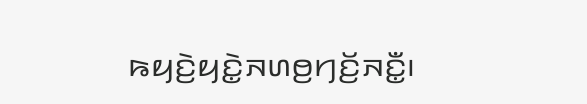ꤒꤟꤢꤧ꤬ꤟꤢꤧ꤭ꤏꤛꤥ꤬ꤚꤢꤩ꤬ꤏꤢꤪ꤭꤯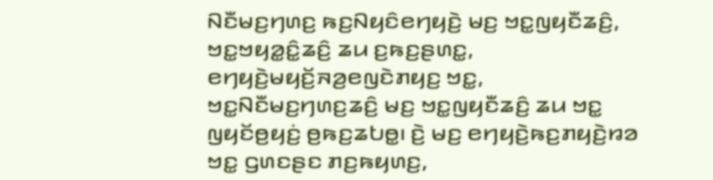ꤡꤢꤪꤗꤢ꤬ꤚꤛꤢ꤬ ꤒꤢ꤬ꤡꤟꤢꤨꤕꤚꤟꤢꤧ꤬ ꤗꤢ꤬ ꤠꤢ꤭ꤜꤟꤢꤪꤘꤢꤨ꤬, ꤠꤢ꤭ꤠꤟꤤ꤭ꤢꤨ꤭ꤘꤢꤨ꤬ ꤘꤣ ꤢ꤬ꤒꤢ꤬ꤔꤛꤢ꤭, ꤕꤚꤟꤢꤧ꤬ꤗꤟꤢꤩ꤬ꤏꤤ꤬ꤕꤜꤢꤧꤊꤟꤢ꤬ ꤠꤢ꤭, ꤠꤢ꤭ꤡꤢꤪꤗꤢ꤬ꤚꤛꤢ꤬ꤘꤢꤨ꤬ ꤗꤢ꤬ ꤠꤢ꤭ꤜꤟꤢꤪꤘꤢꤨ꤬ ꤘꤣ ꤠꤢ꤭ ꤜꤟꤢꤩꤥ꤬ꤟꤢꤦ꤬ ꤥ꤬ꤒꤢ꤬ꤘꤝꤥ꤭꤯ ꤢꤧ꤬ ꤗꤢ꤬ ꤕꤚꤟꤢꤧ꤬ꤒꤢ꤬ꤊꤟꤢꤧ꤬ꤙꤤ ꤠꤢ꤭ ꤞꤛꤢꤔꤢ ꤊꤢ꤬ꤒꤟꤛꤢ꤬,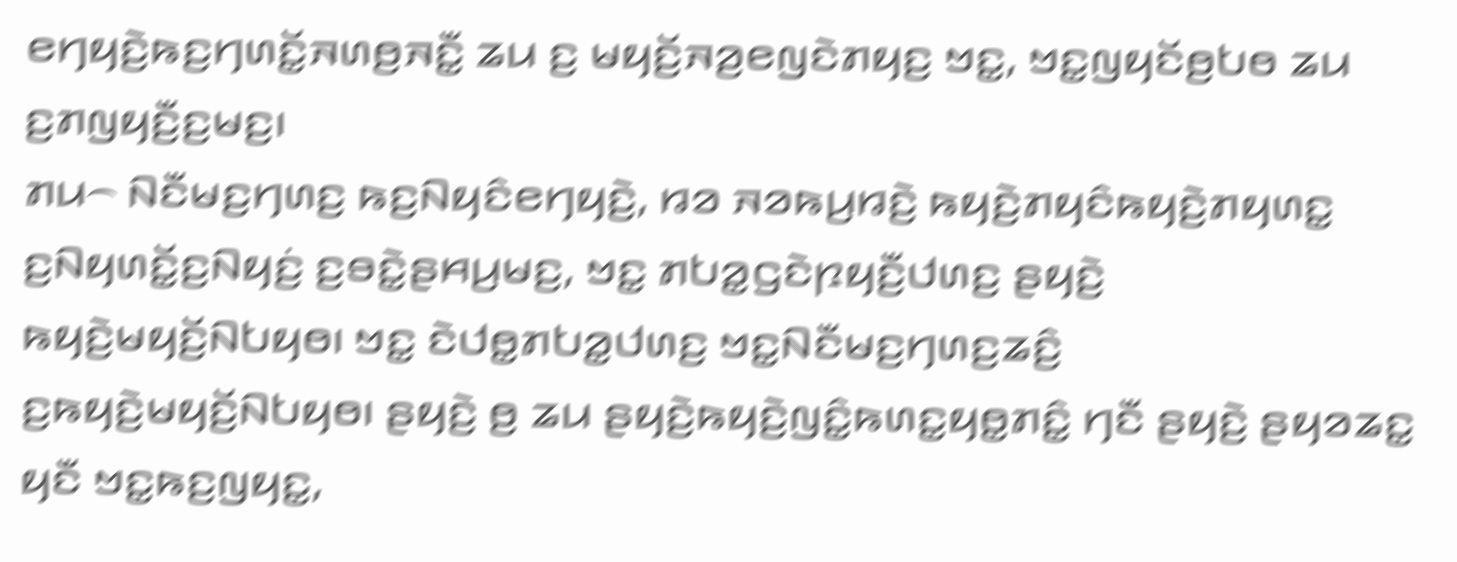ꤕꤚꤟꤢꤧ꤬ꤒꤢ꤬ꤚꤛꤢꤩ꤭ꤏꤛꤥ꤬ꤏꤢꤪ꤭ ꤘꤣ ꤢ꤬ ꤗꤟꤢꤩ꤬ꤏꤤ꤬ꤕꤜꤢꤧꤊꤟꤢ꤬ ꤠꤢ꤭, ꤠꤢ꤭ꤜꤟꤢꤩꤥ꤬ꤝꤥ ꤘꤣ ꤢ꤬ꤊꤜꤟꤢꤪ꤬ꤢ꤬ꤗꤢ꤬꤯
ꤊꤣ꤮ ꤡꤢꤪꤗꤢ꤬ꤚꤛꤢ꤬ ꤒꤢ꤬ꤡꤟꤢꤨꤕꤚꤟꤢꤧ꤬, ꤙꤤ ꤏꤤꤒꤣ꤬ꤙꤢꤧ꤬ ꤒꤟꤢꤧ꤬ꤊꤟꤢꤨꤒꤟꤢꤧ꤬ꤊꤟꤛꤢ꤭ ꤢ꤬ꤡꤟꤛꤢꤩ꤭ꤢ꤬ꤡꤟꤢꤦ꤬ ꤢ꤬ꤋꤢꤧ꤭ꤔꤌꤣ꤬ꤗꤢ꤬, ꤠꤢ꤭ ꤊꤝꤤ꤭ꤞꤢꤧꤐꤟꤢꤪ꤬ꤓꤛꤢ꤬ ꤔꤟꤢꤧ꤬ ꤒꤟꤢꤧ꤬ꤗꤟꤢꤩ꤬ꤡꤝꤟꤥ꤯ ꤠꤢ꤭ ꤢꤧꤓꤥ꤭ꤊꤝꤤ꤭ꤓꤛꤢ꤬ ꤠꤢ꤭ꤡꤢꤪꤗꤢ꤬ꤚꤛꤢ꤬ꤘꤢꤨ꤬ ꤢ꤬ꤒꤟꤢꤧ꤬ꤗꤟꤢꤩ꤬ꤡꤝꤟꤥ꤯ ꤔꤟꤢꤧ꤬ ꤥ꤬ ꤘꤣ ꤔꤟꤢꤧ꤬ꤒꤟꤢꤧ꤬ꤜꤢꤨ꤭ꤒꤛꤢ꤭ꤟꤥ꤭ꤊꤢꤨ꤭ ꤚꤢꤪ ꤔꤟꤢꤧ꤬ ꤔꤟꤤꤘꤢ꤭ ꤟꤢꤪ ꤠꤢ꤭ꤒꤢ꤬ꤜꤟꤢ꤭,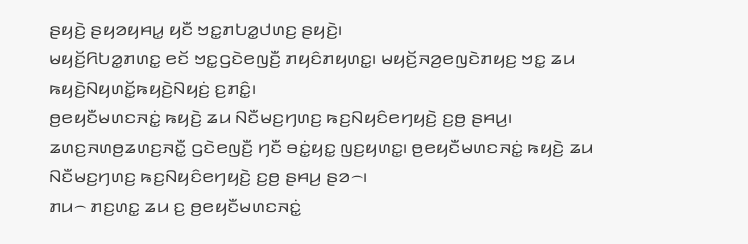ꤔꤟꤢꤧ꤬ ꤔꤟꤤꤟꤌꤣ꤭ ꤟꤢꤪ ꤠꤢ꤭ꤊꤝꤤ꤭ꤓꤛꤢ꤬ ꤔꤟꤢꤧ꤬꤯
ꤗꤟꤢꤩ꤬ꤖꤝꤤ꤭ꤊꤛꤢ꤭ ꤕꤢꤩ ꤠꤢ꤭ꤞꤢꤧꤕꤜꤢꤪ꤬ ꤊꤟꤢꤨꤊꤟꤛꤢ꤭꤯ ꤗꤟꤢꤩ꤬ꤏꤤ꤬ꤕꤜꤢꤧꤊꤟꤢ꤬ ꤠꤢ꤭ ꤘꤣ ꤒꤟꤢꤧ꤬ꤡꤟꤛꤢꤩ꤭ꤒꤟꤢꤧ꤬ꤡꤟꤢꤦ꤬ ꤢ꤬ꤊꤢꤨ꤭꤯
ꤥ꤬ꤕꤟꤢꤪꤗꤛꤢꤏꤢꤦ꤭ ꤒꤟꤢꤧ꤬ ꤘꤣ ꤡꤢꤪꤗꤢ꤬ꤚꤛꤢ꤬ ꤒꤢ꤬ꤡꤟꤢꤨꤕꤚꤟꤢꤧ꤬ ꤢ꤬ꤥ꤬ ꤔꤌꤣ꤬꤯ ꤘꤛꤢ꤬ꤏꤛꤥ꤬ꤘꤛꤢ꤬ꤏꤢꤪ꤭ ꤞꤢꤧꤕꤜꤢꤪ꤬ ꤚꤢꤪ ꤋꤢꤦ꤭ꤟꤢ꤭ ꤜꤢ꤬ꤟꤛꤢ꤭꤯ ꤥ꤬ꤕꤟꤢꤪꤗꤛꤢꤏꤢꤦ꤭ ꤒꤟꤢꤧ꤬ ꤘꤣ ꤡꤢꤪꤗꤢ꤬ꤚꤛꤢ꤬ ꤒꤢ꤬ꤡꤟꤢꤨꤕꤚꤟꤢꤧ꤬ ꤢ꤬ꤥ꤬ ꤔꤌꤣ꤬ ꤔꤤ꤮꤯
ꤊꤣ꤮ ꤊꤢ꤬ꤛꤢ꤭ ꤘꤣ ꤢ꤬ ꤥ꤬ꤕꤟꤢꤪꤗꤛꤢꤏꤢꤦ꤭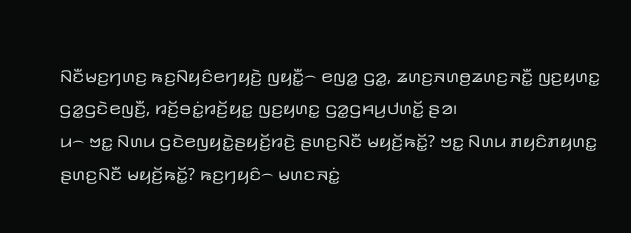ꤡꤢꤪꤗꤢ꤬ꤚꤛꤢ꤬ ꤒꤢ꤬ꤡꤟꤢꤨꤕꤚꤟꤢꤧ꤬ ꤜꤟꤢꤪ꤭꤮ ꤕꤜꤤ꤭ ꤞꤤ꤭, ꤘꤛꤢ꤬ꤏꤛꤥ꤬ꤘꤛꤢ꤬ꤏꤢꤪ꤭ ꤜꤢ꤬ꤟꤛꤢ꤭ ꤞꤤ꤭ꤞꤢꤧꤕꤜꤢꤪ꤬, ꤙꤢꤩ꤬ꤋꤢꤦ꤭ꤙꤢꤩ꤬ꤟꤢ꤭ ꤜꤢ꤬ꤟꤛꤢ꤭ ꤞꤤ꤭ꤞꤌꤣ꤬ꤓꤛꤢꤩ꤭ ꤔꤤ꤯
ꤣ꤮ ꤠꤢ꤭ ꤡꤛꤣ ꤞꤢꤧꤕꤜꤟꤢꤧ꤭ꤔꤟꤢꤩ꤬ꤙꤢꤧ꤬ ꤔꤛꤢ꤬ꤡꤢꤪ ꤗꤟꤢꤩ꤬ꤒꤢꤩ꤭? ꤠꤢ꤭ ꤡꤛꤣ ꤊꤟꤢꤨꤊꤟꤛꤢ꤭ ꤔꤛꤢ꤬ꤡꤢꤪ ꤗꤟꤢꤩ꤬ꤒꤢꤩ꤭? ꤒꤢ꤬ꤚꤟꤢꤨ꤮ ꤗꤛꤢꤏꤢꤦ꤭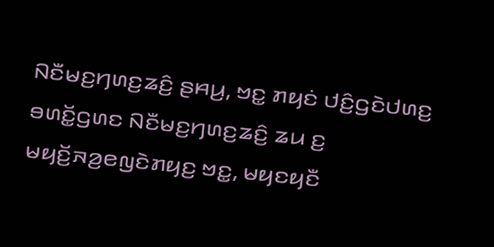ꤡꤢꤪꤗꤢ꤬ꤚꤛꤢ꤬ꤘꤢꤨ꤬ ꤔꤌꤣ꤬, ꤠꤢ꤭ ꤊꤟꤢꤦ ꤓꤢꤨ꤬ꤞꤢꤧꤓꤛꤢ꤬ ꤋꤛꤢꤩ꤭ꤞꤛꤢ ꤡꤢꤪꤗꤢ꤬ꤚꤛꤢ꤬ꤘꤢꤨ꤬ ꤘꤣ ꤢ꤬ ꤗꤟꤢꤩ꤬ꤏꤤ꤬ꤕꤜꤢꤧꤊꤟꤢ꤬ ꤠꤢ꤭, ꤗꤟꤢꤟꤢꤪ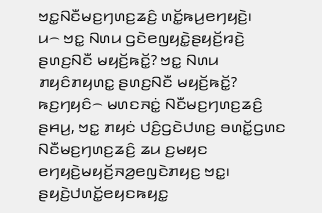ꤠꤢ꤭ꤡꤢꤪꤗꤢ꤬ꤚꤛꤢ꤬ꤘꤢꤨ꤬ ꤛꤢꤩ꤭ꤒꤣ꤬ꤕꤚꤟꤢꤧ꤬꤯
ꤣ꤮ ꤠꤢ꤭ ꤡꤛꤣ ꤞꤢꤧꤕꤜꤟꤢꤧ꤭ꤔꤟꤢꤩ꤬ꤙꤢꤧ꤬ ꤔꤛꤢ꤬ꤡꤢꤪ ꤗꤟꤢꤩ꤬ꤒꤢꤩ꤭? ꤠꤢ꤭ ꤡꤛꤣ ꤊꤟꤢꤨꤊꤟꤛꤢ꤭ ꤔꤛꤢ꤬ꤡꤢꤪ ꤗꤟꤢꤩ꤬ꤒꤢꤩ꤭? ꤒꤢ꤬ꤚꤟꤢꤨ꤮ ꤗꤛꤢꤏꤢꤦ꤭ ꤡꤢꤪꤗꤢ꤬ꤚꤛꤢ꤬ꤘꤢꤨ꤬ ꤔꤌꤣ꤬, ꤠꤢ꤭ ꤊꤟꤢꤦ ꤓꤢꤨ꤬ꤞꤢꤧꤓꤛꤢ꤬ ꤋꤛꤢꤩ꤭ꤞꤛꤢ ꤡꤢꤪꤗꤢ꤬ꤚꤛꤢ꤬ꤘꤢꤨ꤬ ꤘꤣ ꤢ꤬ꤗꤟꤢ ꤕꤚꤟꤢꤧ꤬ꤗꤟꤢꤩ꤬ꤏꤤ꤬ꤕꤜꤢꤧꤊꤟꤢ꤬ ꤠꤢ꤭꤯
ꤔꤟꤢꤧ꤬ꤓꤛꤢꤩ꤭ꤕꤟꤢꤒꤟꤢ꤭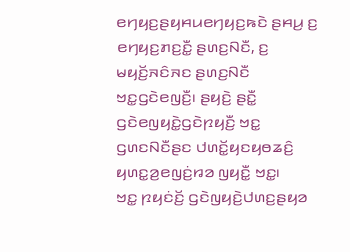ꤕꤚꤟꤢ꤬ꤔꤟꤌꤣꤕꤚꤟꤢ꤬ꤒꤢꤧ ꤔꤌꤣ꤬ ꤢ꤬ ꤕꤚꤟꤢ꤬ꤊꤢ꤬ꤢꤪ꤭ ꤔꤛꤢ꤬ꤡꤢꤪ, ꤢ꤬ ꤗꤟꤢꤩ꤬ꤏꤢꤨꤏꤢ ꤔꤛꤢ꤬ꤡꤢꤪ ꤠꤢ꤭ꤞꤢꤧꤕꤜꤢꤪ꤬꤯ ꤔꤟꤢꤧ꤬ ꤔꤢꤪ꤭ ꤞꤢꤧꤕꤜꤟꤢꤧ꤭ꤞꤢꤧꤐꤟꤢꤪ꤬ ꤠꤢ꤭ ꤞꤛꤢꤡꤢꤪꤔꤢ ꤓꤛꤢꤩ꤭ꤟꤢꤟꤥꤘꤢꤨ꤬ ꤟꤛꤢ꤭ꤤ꤬ꤕꤜꤢꤦ꤬ꤙꤤ ꤜꤟꤢꤪ꤭ ꤠꤢ꤭꤯
ꤠꤢ꤭ ꤐꤟꤢꤦꤢꤩ꤬ ꤞꤢꤧꤜꤟꤢꤧ꤬ꤓꤛꤢ꤬ꤔꤟꤤ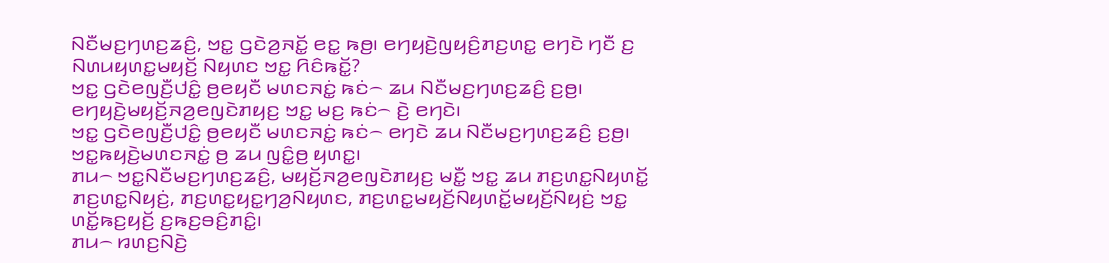ꤡꤢꤪꤗꤢ꤬ꤚꤛꤢ꤬ꤘꤢꤨ꤬, ꤠꤢ꤭ ꤞꤢꤧꤤ꤬ꤏꤢꤩ꤭ ꤕꤢ꤭ ꤒꤥ꤬꤯ ꤕꤚꤟꤢꤧ꤬ꤜꤟꤢꤨ꤬ꤊꤢ꤬ꤛꤢ꤭ ꤕꤚꤢꤧ ꤚꤢꤪ ꤢ꤬ ꤡꤛꤣꤟꤛꤢ꤭ꤗꤟꤢꤩ꤬ ꤡꤟꤛꤢ ꤠꤢ꤭ ꤖꤢꤨꤒꤢꤩ꤭?
ꤠꤢ꤭ ꤞꤢꤧꤕꤜꤢꤪ꤬ꤓꤢꤨ꤭ ꤥ꤬ꤕꤟꤢꤪ ꤗꤛꤢꤏꤢꤦ꤭ ꤒꤢꤦ꤮ ꤘꤣ ꤡꤢꤪꤗꤢ꤬ꤚꤛꤢ꤬ꤘꤢꤨ꤬ ꤢ꤬ꤥ꤬꤯ ꤕꤚꤟꤢꤧ꤬ꤗꤟꤢꤩ꤬ꤏꤤ꤬ꤕꤜꤢꤧꤊꤟꤢ꤬ ꤠꤢ꤭ ꤗꤢ꤬ ꤒꤢꤦ꤮ ꤢꤧ꤬ ꤕꤚꤢꤧ꤯
ꤠꤢ꤭ ꤞꤢꤧꤕꤜꤢꤪ꤬ꤓꤢꤨ꤭ ꤥ꤬ꤕꤟꤢꤪ ꤗꤛꤢꤏꤢꤦ꤭ ꤒꤢꤦ꤮ ꤕꤚꤢꤧ ꤘꤣ ꤡꤢꤪꤗꤢ꤬ꤚꤛꤢ꤬ꤘꤢꤨ꤬ ꤢ꤬ꤥ꤬꤯ ꤠꤢ꤭ꤒꤟꤢꤧ꤬ꤗꤛꤢꤏꤢꤦ꤭ ꤥ꤬ ꤘꤣ ꤜꤢꤨ꤭ꤥ꤬ ꤟꤛꤢ꤭꤯
ꤊꤣ꤮ ꤠꤢ꤭ꤡꤢꤪꤗꤢ꤬ꤚꤛꤢ꤬ꤘꤢꤨ꤬, ꤗꤟꤢꤩ꤬ꤏꤤ꤬ꤕꤜꤢꤧꤊꤟꤢ꤬ ꤗꤢꤪ꤭ ꤠꤢ꤭ ꤘꤣ ꤊꤢ꤬ꤛꤢ꤭ꤡꤟꤛꤢꤩ꤭ ꤊꤢ꤬ꤛꤢ꤭ꤡꤟꤢꤦ꤬, ꤊꤢ꤬ꤛꤢ꤭ꤟꤢ꤭ꤚꤤ꤬ꤡꤟꤛꤢ, ꤊꤢ꤬ꤛꤢ꤭ꤗꤟꤢꤩ꤬ꤡꤟꤛꤢꤩ꤭ꤗꤟꤢꤩ꤬ꤡꤟꤢꤦ꤬ ꤠꤢ꤭ ꤛꤢꤩ꤭ꤒꤢ꤬ꤟꤢꤩ꤬ ꤢ꤬ꤒꤢ꤬ꤋꤢꤨ꤬ꤊꤢꤨ꤭꤯
ꤊꤣ꤮ ꤙꤛꤢ꤬ꤡꤢꤧ꤬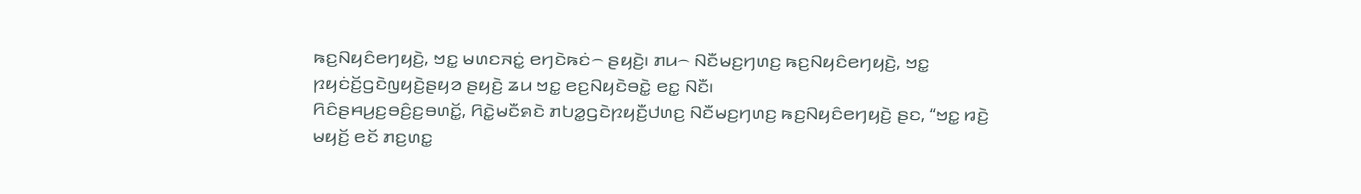ꤒꤢ꤬ꤡꤟꤢꤨꤕꤚꤟꤢꤧ꤬, ꤠꤢ꤭ ꤗꤛꤢꤏꤢꤦ꤭ ꤕꤚꤢꤧꤒꤢꤦ꤮ ꤔꤟꤢꤧ꤬꤯ ꤊꤣ꤮ ꤡꤢꤪꤗꤢ꤬ꤚꤛꤢ꤬ ꤒꤢ꤬ꤡꤟꤢꤨꤕꤚꤟꤢꤧ꤬, ꤠꤢ꤭ ꤐꤟꤢꤦꤢꤩ꤬ꤞꤢꤧꤜꤟꤢꤧ꤬ꤔꤟꤤ ꤔꤟꤢꤧ꤬ ꤘꤣ ꤠꤢ꤭ ꤕꤢ꤬ꤡꤟꤢꤧꤋꤢꤧ꤭ ꤕꤢ꤭ ꤡꤢꤪ꤯
ꤖꤢꤨꤔꤌꤣ꤬ꤢ꤬ꤋꤢꤨ꤬ꤢ꤬ꤋꤛꤢꤩ꤭, ꤖꤢꤧ꤭ꤗꤢꤪꤎꤢꤧ ꤊꤝꤤ꤭ꤞꤢꤧꤐꤟꤢꤪ꤬ꤓꤛꤢ꤬ ꤡꤢꤪꤗꤢ꤬ꤚꤛꤢ꤬ ꤒꤢ꤬ꤡꤟꤢꤨꤕꤚꤟꤢꤧ꤬ ꤔꤢ, “ꤠꤢ꤭ ꤙꤢꤧ꤬ ꤗꤟꤢꤩ꤬ ꤕꤢꤩ ꤊꤢ꤬ꤛꤢ꤭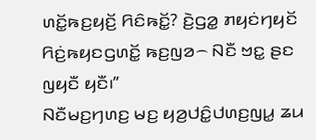ꤛꤢꤩ꤭ꤒꤢ꤬ꤟꤢꤩ꤬ ꤖꤢꤨꤒꤢꤩ꤭? ꤢꤧ꤬ꤞꤤ꤭ ꤊꤟꤢꤦꤚꤟꤢꤩ ꤖꤢꤦ꤬ꤒꤟꤢꤞꤛꤢꤩ꤭ ꤒꤢ꤬ꤜꤤ꤮ ꤡꤢꤪ ꤠꤢ꤭ ꤔꤢ ꤜꤟꤢꤪ ꤟꤢꤪ꤯”
ꤡꤢꤪꤗꤢ꤬ꤚꤛꤢ꤬ ꤗꤢ꤬ ꤟꤤ꤬ꤓꤢꤨ꤭ꤓꤛꤢ꤬ꤜꤣ꤭ ꤘꤣ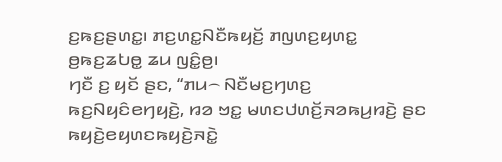ꤢ꤬ꤒꤢ꤬ꤔꤛꤢ꤭꤯ ꤊꤢ꤬ꤛꤢ꤭ꤡꤢꤪꤒꤟꤢꤩ꤬ ꤊꤜꤛꤢ꤬ꤟꤛꤢ꤭ ꤥ꤬ꤒꤢ꤬ꤘꤝꤥ꤭ ꤘꤣ ꤜꤢꤨ꤭ꤥ꤬꤯
ꤚꤢꤪ ꤢ꤬ ꤟꤢꤩ ꤔꤢ, “ꤊꤣ꤮ ꤡꤢꤪꤗꤢ꤬ꤚꤛꤢ꤬ ꤒꤢ꤬ꤡꤟꤢꤨꤕꤚꤟꤢꤧ꤬, ꤙꤤ ꤠꤢ꤭ ꤗꤛꤢꤓꤛꤢꤩ꤬ꤏꤤꤒꤣ꤬ꤙꤢꤧ꤬ ꤔꤢ ꤒꤟꤢꤧ꤬ꤕꤟꤛꤢꤒꤟꤢꤧ꤬ꤏꤢꤧ꤭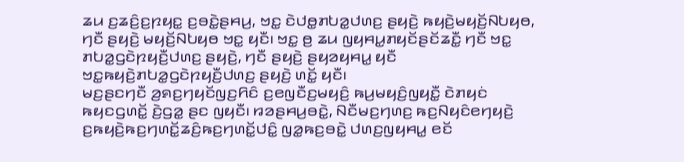ꤘꤣ ꤢ꤬ꤘꤢꤨ꤬ꤢ꤬ꤐꤟꤢ꤭ ꤢ꤬ꤋꤢꤧ꤭ꤔꤌꤣ꤬, ꤠꤢ꤭ ꤢꤧꤓꤥ꤭ꤊꤝꤤ꤭ꤓꤛꤢ꤬ ꤔꤟꤢꤧ꤬ ꤒꤟꤢꤧ꤬ꤗꤟꤢꤩ꤬ꤡꤝꤟꤥ, ꤚꤢꤪ ꤔꤟꤢꤧ꤬ ꤗꤟꤢꤩ꤬ꤡꤝꤟꤥ ꤠꤢ꤭ ꤟꤢꤪ꤯ ꤠꤢ꤭ ꤥ꤬ ꤘꤣ ꤜꤟꤌꤣ꤭ꤊꤟꤢꤩꤔꤢꤩꤘꤢꤪ꤭ ꤚꤢꤪ ꤠꤢ꤭ ꤊꤝꤤ꤭ꤞꤢꤧꤐꤟꤢꤪ꤬ꤓꤛꤢ꤬ ꤔꤟꤢꤧ꤬, ꤚꤢꤪ ꤔꤟꤢꤧ꤬ ꤔꤟꤤꤟꤌꤣ꤭ ꤟꤢꤪ ꤠꤢ꤭ꤒꤟꤢꤧ꤬ꤊꤝꤤ꤭ꤞꤢꤧꤐꤟꤢꤪ꤬ꤓꤛꤢ꤬ ꤔꤟꤢꤧ꤬ ꤛꤢꤩ꤭ ꤟꤢꤪ꤯
ꤗꤢ꤬ꤔꤢꤚꤢꤪ ꤤ꤬ꤎꤢ꤬ꤚꤟꤢꤩꤜꤢ꤬ꤖꤢꤨ ꤢ꤬ꤕꤜꤢꤪꤢ꤬ꤗꤟꤢꤨ꤬ ꤒꤣ꤬ꤗꤟꤢꤨ꤬ꤜꤟꤢꤪ꤭ ꤢꤧꤊꤟꤢꤦ ꤒꤟꤢꤞꤛꤢꤩ꤭ ꤢꤧ꤬ꤞꤤ꤭ ꤔꤢ ꤜꤟꤢꤪ꤯ ꤙꤤꤔꤌꤣ꤬ꤋꤢꤧ꤭, ꤡꤢꤪꤗꤢ꤬ꤚꤛꤢ꤬ ꤒꤢ꤬ꤡꤟꤢꤨꤕꤚꤟꤢꤧ꤬ ꤢ꤬ꤒꤟꤢꤧ꤬ꤒꤢ꤬ꤚꤛꤢꤩ꤭ꤘꤢꤨ꤬ꤒꤢ꤬ꤚꤛꤢꤩ꤭ꤓꤢꤨ꤭ ꤜꤤ꤭ꤒꤢ꤬ꤋꤢꤧ꤭ ꤓꤛꤢ꤬ꤜꤟꤌꤣ꤭ ꤕꤢꤩ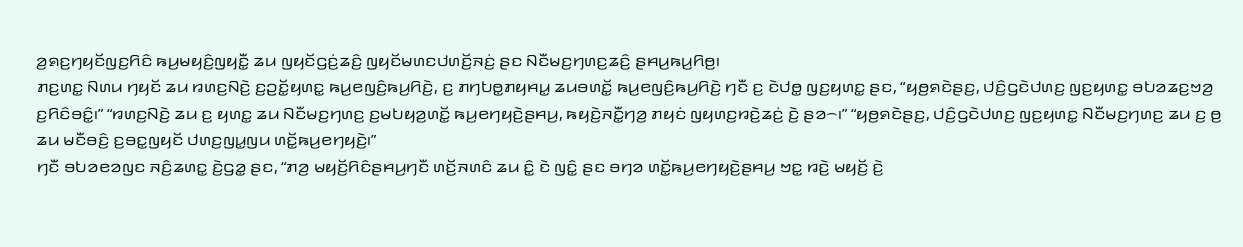ꤤ꤬ꤎꤢ꤬ꤚꤟꤢꤩꤜꤢ꤬ꤖꤢꤨ ꤒꤣ꤬ꤗꤟꤢꤨ꤬ꤜꤟꤢꤪ꤭ ꤘꤣ ꤜꤟꤢꤩꤞꤢꤦ꤬ꤘꤢꤨ꤬ ꤜꤟꤢꤩꤗꤛꤢꤓꤛꤢꤩ꤬ꤏꤢꤦ꤬ ꤔꤢ ꤡꤢꤪꤗꤢ꤬ꤚꤛꤢ꤬ꤘꤢꤨ꤬ ꤔꤌꤣ꤬ꤒꤣ꤬ꤖꤥ꤬꤯
ꤊꤢ꤬ꤛꤢ꤭ ꤡꤛꤣ ꤚꤟꤢꤩ ꤘꤣ ꤙꤛꤢ꤬ꤡꤢꤧ꤬ ꤢ꤬ꤑꤢꤩ꤭ꤟꤛꤢ꤭ ꤒꤣ꤬ꤕꤜꤢꤨ꤬ꤒꤣ꤬ꤖꤢꤧ꤬, ꤢ꤬ ꤊꤚꤝꤥ꤭ꤊꤟꤌꤣ꤭ ꤘꤣꤋꤛꤢꤩ꤭ ꤒꤣ꤬ꤕꤜꤢꤨ꤬ꤒꤣ꤬ꤖꤢꤧ꤬ ꤚꤢꤪ ꤢ꤬ ꤢꤧꤓꤥ꤭ ꤜꤢ꤬ꤟꤛꤢ꤭ ꤔꤢ, “ꤟꤥ꤬ꤎꤢꤧꤔꤢ꤬, ꤓꤢꤨ꤬ꤞꤢꤧꤓꤛꤢ꤬ ꤜꤢ꤬ꤟꤛꤢ꤭ ꤋꤝꤤꤘꤢ꤬ꤠꤤ꤬ ꤢ꤬ꤖꤢꤨꤋꤢꤨ꤭꤯” “ꤙꤛꤢ꤬ꤡꤢꤧ꤬ ꤘꤣ ꤢ꤬ ꤟꤛꤢ꤭ ꤘꤣ ꤡꤢꤪꤗꤢ꤬ꤚꤛꤢ꤬ ꤢ꤬ꤗꤝꤟꤤ꤬ꤛꤢꤩ꤭ ꤒꤣ꤬ꤕꤚꤟꤢꤧ꤬ꤔꤌꤣ꤬, ꤒꤟꤢꤧ꤬ꤏꤢꤪ꤭ꤚꤤ꤬ ꤊꤟꤢꤦ ꤜꤟꤛꤢ꤬ꤙꤢꤧ꤬ꤘꤢꤦ꤬ ꤢꤧ꤬ ꤔꤤ꤮꤯” “ꤟꤥ꤬ꤎꤢꤧꤔꤢ꤬, ꤓꤢꤨ꤬ꤞꤢꤧꤓꤛꤢ꤬ ꤜꤢ꤬ꤟꤛꤢ꤭ ꤡꤢꤪꤗꤢ꤬ꤚꤛꤢ꤬ ꤘꤣ ꤢ꤬ ꤥ꤬ ꤘꤣ ꤗꤢꤪꤋꤢꤨ꤬ ꤢ꤬ꤋꤢ꤭ꤜꤟꤢꤩ ꤓꤛꤢ꤬ꤜꤣ꤭ꤜꤣ ꤛꤢꤩ꤭ꤒꤣ꤬ꤕꤚꤟꤢꤧ꤬꤯”
ꤚꤢꤪ ꤋꤝꤤꤕꤤꤜꤢ ꤏꤢꤨ꤬ꤘꤛꤢ꤭ ꤢꤧ꤬ꤞꤤ꤭ ꤔꤢ, “ꤊꤤ꤬ ꤗꤟꤢꤩ꤬ꤖꤢꤨꤔꤌꤣ꤬ꤚꤢꤪ ꤛꤢꤩ꤬ꤏꤛꤢꤨ ꤘꤣ ꤢꤨ꤭ ꤢꤧ ꤜꤢꤨ꤭ ꤔꤢ ꤋꤚꤤ ꤛꤢꤩ꤭ꤒꤣ꤬ꤕꤚꤟꤢꤧ꤬ꤔꤌꤣ꤬ ꤠꤢ꤭ ꤙꤢꤧ꤬ ꤗꤟꤢꤩ꤬ ꤢꤧ꤬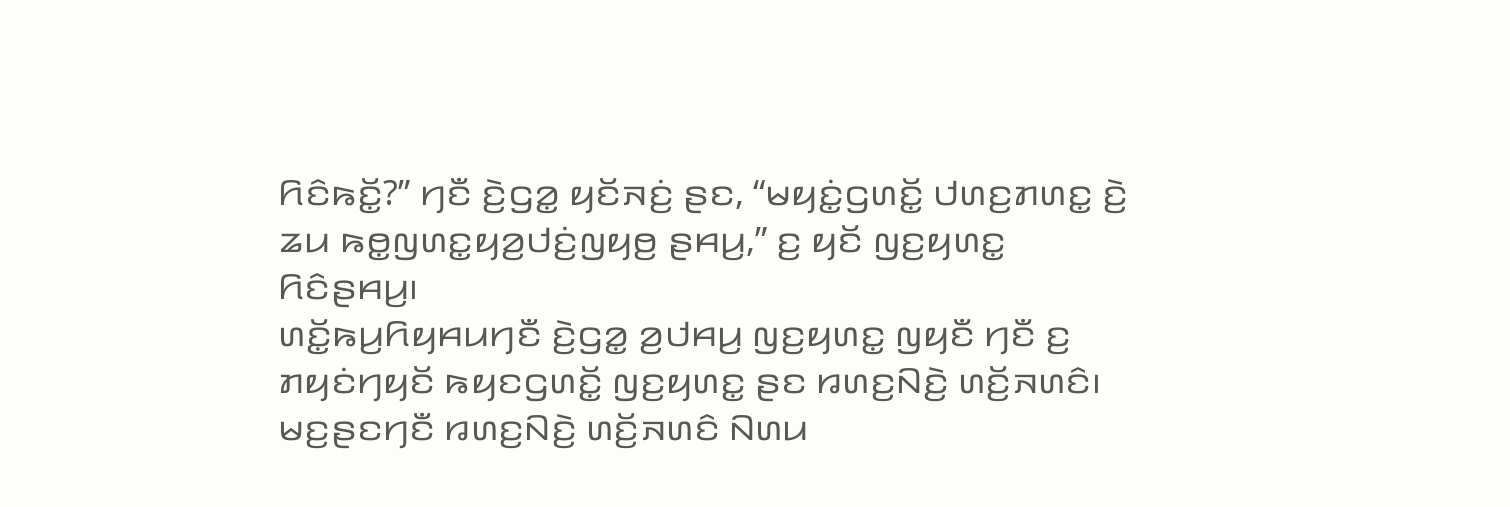ꤖꤢꤨꤒꤢꤩ꤭?” ꤚꤢꤪ ꤢꤧ꤬ꤞꤤ꤭ ꤟꤢꤩꤏꤢꤦ꤬ ꤔꤢ, “ꤗꤟꤢꤦ꤭ꤞꤛꤢꤩ꤭ ꤓꤛꤢ꤬ꤊꤛꤢ꤭ ꤢꤧ꤬ ꤘꤣ ꤒꤥ꤭ꤜꤛꤢ꤭ꤟꤤ꤬ꤓꤢꤦ꤬ꤜꤟꤥ꤬ ꤔꤌꤣ꤬,” ꤢ꤬ ꤟꤢꤩ ꤜꤢ꤬ꤟꤛꤢ꤭ ꤖꤢꤨꤔꤌꤣ꤬꤯
ꤛꤢꤩ꤭ꤒꤣ꤬ꤖꤟꤌꤣꤚꤢꤪ ꤢꤧ꤬ꤞꤤ꤭ ꤤ꤬ꤓꤌꤣ꤬ ꤜꤢ꤬ꤟꤛꤢ꤭ ꤜꤟꤢꤪ ꤚꤢꤪ ꤢ꤬ ꤊꤟꤢꤦꤚꤟꤢꤩ ꤒꤟꤢꤞꤛꤢꤩ꤭ ꤜꤢ꤬ꤟꤛꤢ꤭ ꤔꤢ ꤙꤛꤢ꤬ꤡꤢꤧ꤬ ꤛꤢꤩ꤬ꤏꤛꤢꤨ꤯ ꤗꤢ꤬ꤔꤢꤚꤢꤪ ꤙꤛꤢ꤬ꤡꤢꤧ꤬ ꤛꤢꤩ꤬ꤏꤛꤢꤨ ꤡꤛꤣ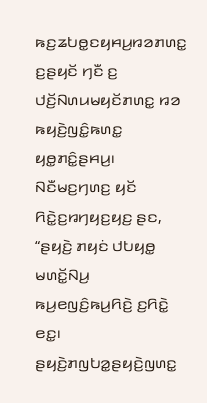ꤒꤢ꤬ꤘꤝꤥ꤭ꤢꤟꤌꤣ꤬ꤙꤤꤊꤛꤢ꤭ ꤢ꤬ꤔꤟꤢꤩ ꤚꤢꤪ ꤢ꤬ ꤓꤢꤩ꤬ꤡꤛꤣꤗꤟꤢꤩꤊꤛꤢ꤭ ꤙꤤ ꤒꤟꤢꤧ꤬ꤜꤢꤨ꤭ꤒꤛꤢ꤭ ꤟꤥ꤭ꤊꤢꤨ꤭ꤔꤌꤣ꤬꤯
ꤡꤢꤪꤗꤢ꤬ꤚꤛꤢ꤬ ꤟꤢꤩ ꤖꤢꤧ꤭ꤢ꤬ꤙꤚꤟꤢ꤬ꤟꤢ꤬ ꤔꤢ, “ꤔꤟꤢꤧ꤬ ꤊꤟꤢꤦ ꤓꤝꤟꤥ꤭ ꤗꤛꤢꤩ꤭ꤡꤣ꤬ ꤒꤣ꤬ꤕꤜꤢꤨ꤬ꤒꤣ꤬ꤖꤢꤧ꤬ ꤢ꤬ꤖꤢꤧ꤭ ꤕꤢ꤭꤯ ꤔꤟꤢꤧ꤬ꤊꤜꤝꤤ꤭ꤔꤟꤢꤧ꤬ꤜꤛꤢ꤭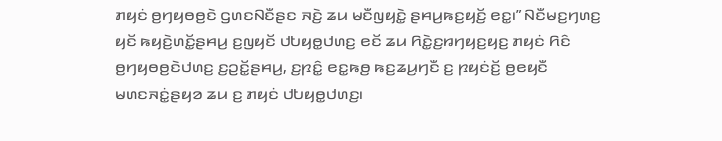ꤊꤟꤢꤦ ꤥ꤬ꤚꤟꤥꤥ꤬ꤢꤧ ꤞꤛꤢꤡꤢꤪꤔꤢ ꤏꤢꤧ꤬ ꤘꤣ ꤗꤢꤪꤜꤟꤢꤧ꤭ ꤔꤌꤣ꤬ꤒꤢ꤬ꤟꤢꤩ꤬ ꤕꤢ꤭꤯” ꤡꤢꤪꤗꤢ꤬ꤚꤛꤢ꤬ ꤟꤢꤩ ꤒꤟꤢꤧ꤬ꤛꤢꤩ꤭ꤔꤌꤣ꤬ ꤢ꤬ꤜꤟꤢꤩ ꤓꤝꤟꤥ꤭ꤓꤛꤢ꤬ ꤕꤢꤩ ꤘꤣ ꤖꤢꤧ꤭ꤢ꤬ꤙꤚꤟꤢ꤬ꤟꤢ꤬ ꤊꤟꤢꤦ ꤖꤢꤨ ꤥ꤬ꤚꤟꤥꤥ꤬ꤢꤧꤓꤛꤢ꤬ ꤢ꤬ꤑꤢꤩ꤭ꤔꤌꤣ꤬, ꤢ꤬ꤐꤢꤨ꤭ ꤕꤢ꤭ꤒꤥ꤬ ꤒꤢ꤬ꤘꤣ꤬ꤚꤢꤪ ꤢ꤬ ꤐꤟꤢꤦꤢꤩ꤬ ꤥ꤬ꤕꤟꤢꤪ ꤗꤛꤢꤏꤢꤦ꤭ꤔꤟꤤ ꤘꤣ ꤢ꤬ ꤊꤟꤢꤦ ꤓꤝꤟꤥ꤭ꤓꤛꤢ꤬꤯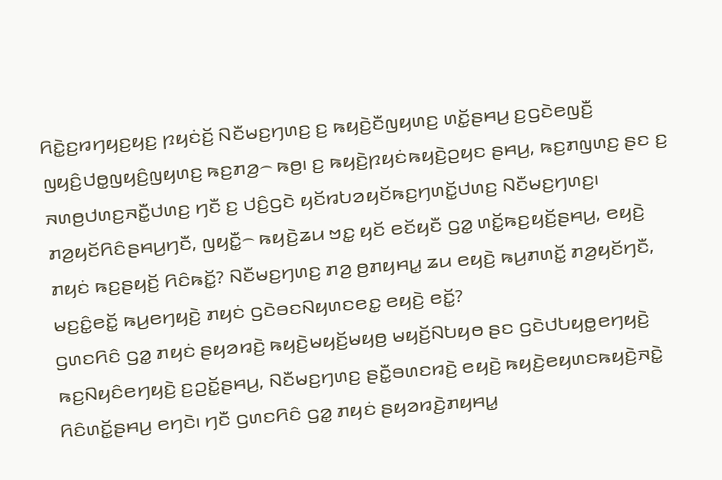ꤖꤢꤧ꤭ꤢ꤬ꤙꤚꤟꤢ꤬ꤟꤢ꤬ ꤐꤟꤢꤦꤢꤩ꤬ ꤡꤢꤪꤗꤢ꤬ꤚꤛꤢ꤬ ꤢ꤬ ꤒꤟꤢꤧ꤬ꤢꤪꤜꤟꤛꤢ꤬ ꤛꤢꤩ꤭ꤔꤌꤣ꤬ ꤢ꤬ꤞꤢꤧꤕꤜꤢꤪ꤬ ꤜꤟꤢꤨ꤬ꤓꤥ꤭ꤜꤟꤢꤨ꤬ꤜꤟꤛꤢ꤬ ꤒꤢ꤬ꤊꤤ꤬꤮ ꤒꤥ꤬꤯ ꤢ꤬ ꤒꤟꤢꤧ꤬ꤐꤟꤢꤦꤒꤟꤢꤧ꤬ꤑꤟꤢ ꤔꤌꤣ꤬, ꤒꤢ꤬ꤊꤜꤛꤢ꤬ ꤔꤢ ꤢ꤬ ꤏꤛꤥ꤬ꤓꤛꤢ꤬ꤏꤢꤪ꤭ꤓꤛꤢ꤬ ꤚꤢꤪ ꤢ꤬ ꤓꤢꤨ꤬ꤞꤢꤧ ꤟꤢꤩꤙꤝꤤꤟꤢꤩꤒꤢ꤬ꤚꤛꤢꤩ꤭ꤓꤛꤢ꤬ ꤡꤢꤪꤗꤢ꤬ꤚꤛꤢ꤬꤯
ꤊꤤ꤬ꤟꤢꤩꤖꤢꤨꤔꤌꤣ꤬ꤚꤢꤪ, ꤜꤟꤢꤪ꤭꤮ ꤒꤟꤢꤧ꤬ꤘꤣ ꤠꤢ꤭ ꤟꤢꤩ ꤕꤢꤩꤟꤢꤪ ꤞꤤ꤭ ꤛꤢꤩ꤭ꤒꤢ꤬ꤟꤢꤩ꤬ꤔꤌꤣ꤬, ꤕꤟꤢꤧ꤬ ꤊꤟꤢꤦ ꤒꤢ꤬ꤔꤟꤢꤩ꤬ ꤖꤢꤨꤒꤢꤩ꤭? ꤡꤢꤪꤗꤢ꤬ꤚꤛꤢ꤬ ꤊꤤ꤬ ꤥ꤬ꤊꤟꤌꤣ꤭ ꤘꤣ ꤕꤟꤢꤧ꤬ ꤒꤣ꤬ꤊꤛꤢꤩ꤭ ꤊꤤ꤬ꤟꤢꤩꤚꤢꤪ, ꤗꤢ꤬ꤢꤨ꤭ꤕꤢꤩ꤭ ꤒꤣ꤬ꤕꤚꤟꤢꤧ꤬ ꤊꤟꤢꤦ ꤞꤢꤧꤋꤢꤡꤟꤛꤢꤕꤢ꤭ ꤕꤟꤢꤧ꤬ ꤕꤢꤩ꤭?
ꤞꤛꤢꤖꤢꤨ ꤞꤤ꤭ ꤊꤟꤢꤦ ꤔꤟꤤꤙꤢꤧ꤬ ꤒꤟꤢꤧ꤬ꤗꤟꤢꤩ꤬ꤗꤟꤥ꤬ ꤗꤟꤢꤩ꤬ꤡꤝꤟꤥ ꤔꤢ ꤞꤢꤧꤓꤝꤟꤥ꤭ꤕꤚꤟꤢꤧ꤬ ꤒꤢ꤬ꤡꤟꤢꤨꤕꤚꤟꤢꤧ꤬ ꤢ꤬ꤑꤢꤩ꤭ꤔꤌꤣ꤬, ꤡꤢꤪꤗꤢ꤬ꤚꤛꤢ꤬ ꤔꤢꤪ꤭ꤋꤛꤢꤙꤢꤧ꤬ ꤕꤟꤢꤧ꤬ ꤒꤟꤢꤧ꤬ꤕꤟꤛꤢꤒꤟꤢꤧ꤬ꤏꤢꤧ꤭ ꤖꤢꤨꤛꤢꤩ꤭ꤔꤌꤣ꤬ ꤕꤚꤢꤧ꤯ ꤚꤢꤪ ꤞꤛꤢꤖꤢꤨ ꤞꤤ꤭ ꤊꤟꤢꤦ ꤔꤟꤤꤙꤢꤧ꤬ꤊꤟꤌꤣ꤭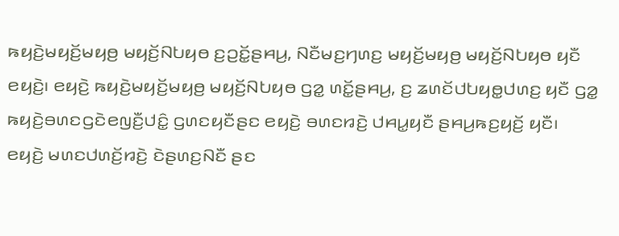ꤒꤟꤢꤧ꤬ꤗꤟꤢꤩ꤬ꤗꤟꤥ꤬ ꤗꤟꤢꤩ꤬ꤡꤝꤟꤥ ꤢ꤬ꤑꤢꤩ꤭ꤔꤌꤣ꤬, ꤡꤢꤪꤗꤢ꤬ꤚꤛꤢ꤬ ꤗꤟꤢꤩ꤬ꤗꤟꤥ꤬ ꤗꤟꤢꤩ꤬ꤡꤝꤟꤥ ꤟꤢꤪ ꤕꤟꤢꤧ꤬꤯ ꤕꤟꤢꤧ꤬ ꤒꤟꤢꤧ꤬ꤗꤟꤢꤩ꤬ꤗꤟꤥ꤬ ꤗꤟꤢꤩ꤬ꤡꤝꤟꤥ ꤞꤤ꤭ ꤛꤢꤩ꤭ꤔꤌꤣ꤬, ꤢ꤬ ꤘꤛꤢꤩꤓꤝꤟꤥ꤭ꤓꤛꤢ꤬ ꤟꤢꤪ ꤞꤤ꤭ ꤒꤟꤢꤧ꤬ꤋꤛꤢꤞꤢꤧꤕꤜꤢꤪ꤬ꤓꤢꤨ꤭ ꤞꤛꤢꤟꤢꤪꤔꤢ ꤕꤟꤢꤧ꤬ ꤋꤛꤢꤙꤢꤧ꤬ ꤓꤌꤣ꤭ꤟꤢꤪ ꤔꤌꤣ꤬ꤒꤢ꤬ꤟꤢꤩ꤬ ꤟꤢꤪ꤯
ꤕꤟꤢꤧ꤬ ꤗꤛꤢꤓꤛꤢꤩ꤬ꤙꤢꤧ꤬ ꤢꤧꤔꤛꤢ꤬ꤡꤢꤪ ꤔꤢ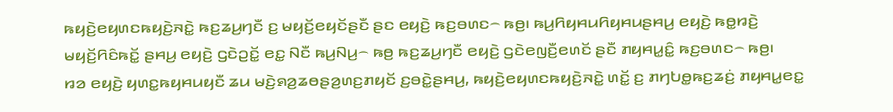ꤒꤟꤢꤧ꤬ꤕꤟꤛꤢꤒꤟꤢꤧ꤬ꤏꤢꤧ꤭ ꤒꤢ꤬ꤘꤣ꤬ꤚꤢꤪ ꤢ꤬ ꤗꤟꤢꤩ꤬ꤕꤟꤢꤩꤔꤢꤪ ꤔꤢ ꤕꤟꤢꤧ꤬ ꤒꤢ꤬ꤋꤛꤢ꤮ ꤒꤥ꤬꤯ ꤒꤣ꤬ꤖꤟꤌꤣꤖꤟꤌꤣꤔꤌꤣ꤬ ꤕꤟꤢꤧ꤬ ꤒꤥ꤭ꤙꤢꤧ꤬ ꤗꤟꤢꤩ꤬ꤖꤢꤨꤒꤢꤩ꤭ ꤔꤌꤣ꤬ ꤕꤟꤢꤧ꤬ ꤞꤢꤧꤑꤢꤩ꤭ ꤕꤢ꤭ ꤡꤢꤪ ꤒꤣ꤬ꤡꤣ꤬꤮ ꤒꤥ꤬ ꤒꤢ꤬ꤘꤣ꤬ꤚꤢꤪ ꤕꤟꤢꤧ꤬ ꤞꤢꤧꤕꤜꤢꤪ꤬ꤕꤛꤢꤩ ꤔꤢꤪ ꤊꤟꤌꤣ꤭ꤢꤨ꤭ ꤒꤢ꤬ꤋꤛꤢ꤮ ꤒꤥ꤬꤯
ꤙꤤ ꤕꤟꤢꤧ꤬ ꤟꤛꤢ꤭ꤒꤟꤌꤣꤟꤢꤪ ꤘꤣ ꤗꤢꤧ꤬ꤎꤤ꤬ꤘꤥꤔꤤ꤬ꤛꤢ꤬ꤊꤟꤢꤩ ꤢ꤬ꤋꤢꤧ꤭ꤔꤌꤣ꤬, ꤒꤟꤢꤧ꤬ꤕꤟꤛꤢꤒꤟꤢꤧ꤬ꤏꤢꤧ꤭ ꤛꤢꤩ꤭ ꤢ꤬ ꤊꤚꤝꤥ꤭ꤒꤢ꤬ꤘꤢꤦ꤬ ꤊꤟꤌꤣ꤭ꤕꤢ꤭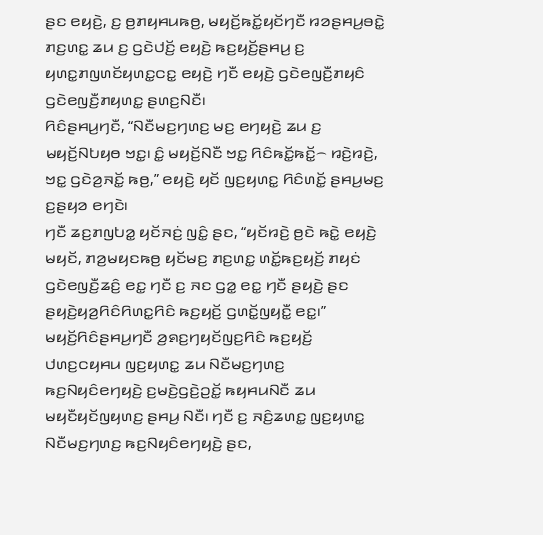ꤔꤢ ꤕꤟꤢꤧ꤬, ꤢ꤬ ꤥ꤬ꤊꤟꤌꤣꤒꤥ꤬, ꤗꤟꤢꤩ꤬ꤒꤢꤩ꤭ꤟꤢꤩꤚꤢꤪ ꤙꤤꤔꤌꤣ꤬ꤋꤢꤧ꤭ ꤊꤢ꤬ꤛꤢ꤭ ꤘꤣ ꤢ꤬ ꤞꤢꤧꤓꤢꤩ꤬ ꤕꤟꤢꤧ꤬ ꤒꤢ꤬ꤟꤢꤩ꤬ꤔꤌꤣ꤬ ꤢ꤬ ꤟꤛꤢ꤭ꤊꤜꤛꤢꤩꤟꤛꤢ꤭ꤍꤢ꤭ ꤕꤟꤢꤧ꤬ ꤚꤢꤪ ꤕꤟꤢꤧ꤬ ꤞꤢꤧꤕꤜꤢꤪ꤬ꤊꤟꤢꤨ ꤞꤢꤧꤕꤜꤢꤪ꤬ꤊꤟꤛꤢ꤭ ꤔꤛꤢ꤬ꤡꤢꤪ꤯
ꤖꤢꤨꤔꤌꤣ꤬ꤚꤢꤪ, “ꤡꤢꤪꤗꤢ꤬ꤚꤛꤢ꤬ ꤗꤢ꤬ ꤕꤚꤟꤢꤧ꤬ ꤘꤣ ꤢ꤬ ꤗꤟꤢꤩ꤬ꤡꤝꤟꤥ ꤠꤢ꤭꤯ ꤢꤨ꤭ ꤗꤟꤢꤩ꤬ꤡꤢꤪ ꤠꤢ꤭ ꤖꤢꤨꤒꤢꤩ꤭ꤒꤢꤩ꤭꤮ ꤙꤢꤧ꤬ꤙꤢꤧ꤬, ꤠꤢ꤭ ꤞꤢꤧꤤ꤬ꤏꤢꤩ꤭ ꤒꤥ꤬,” ꤕꤟꤢꤧ꤬ ꤟꤢꤩ ꤜꤢ꤬ꤟꤛꤢ꤭ ꤖꤢꤨꤛꤢꤩ꤭ ꤔꤌꤣ꤬ꤗꤢ꤬ ꤢ꤬ꤔꤟꤤ ꤕꤚꤢꤧ꤯
ꤚꤢꤪ ꤘꤢ꤬ꤊꤜꤝꤤ꤭ ꤟꤢꤩꤏꤢꤦ꤬ ꤜꤢꤨ꤭ ꤔꤢ, “ꤟꤢꤩꤙꤢꤧ꤬ ꤥ꤬ꤢꤧ ꤒꤢꤧ꤭ ꤕꤟꤢꤧ꤬ ꤗꤟꤢꤩ, ꤊꤤ꤬ꤗꤟꤢꤒꤥ꤬ ꤟꤢꤩꤗꤢ꤬ ꤊꤢ꤬ꤛꤢ꤭ ꤛꤢꤩ꤭ꤒꤢ꤬ꤟꤢꤩ꤬ ꤊꤟꤢꤦ ꤞꤢꤧꤕꤜꤢꤪ꤬ꤘꤢꤨ꤬ ꤕꤢ꤭ ꤚꤢꤪ ꤢ꤬ ꤏꤢ ꤞꤤ꤭ ꤕꤢ꤭ ꤚꤢꤪ ꤔꤟꤢꤧ꤬ ꤔꤢ ꤔꤟꤢꤧ꤬ꤟꤤ꤬ꤖꤢꤨꤖꤛꤢ꤭ꤖꤢꤨ ꤒꤢ꤬ꤟꤢꤩ꤬ ꤞꤛꤢꤩ꤭ꤜꤟꤢꤪ꤭ ꤕꤢ꤭꤯”
ꤗꤟꤢꤩ꤬ꤖꤢꤨꤔꤌꤣ꤬ꤚꤢꤪ ꤤ꤬ꤎꤢ꤬ꤚꤟꤢꤩꤜꤢ꤬ꤖꤢꤨ ꤒꤢ꤬ꤟꤢꤩ꤬ ꤓꤛꤢ꤬ꤍꤟꤌꤣ ꤜꤢ꤬ꤟꤛꤢ꤭ ꤘꤣ ꤡꤢꤪꤗꤢ꤬ꤚꤛꤢ꤬ ꤒꤢ꤬ꤡꤟꤢꤨꤕꤚꤟꤢꤧ꤬ ꤢ꤬ꤗꤢꤧ꤬ꤞꤢꤧ꤬ꤑꤢꤩ꤭ ꤒꤟꤌꤣꤡꤢꤪ ꤘꤣ ꤗꤟꤢꤪꤟꤢꤩꤜꤟꤛꤢ꤬ ꤔꤌꤣ꤬ ꤡꤢꤪ꤯ ꤚꤢꤪ ꤢ꤬ ꤏꤢꤨ꤬ꤘꤛꤢ꤭ ꤜꤢ꤬ꤟꤛꤢ꤭ ꤡꤢꤪꤗꤢ꤬ꤚꤛꤢ꤬ ꤒꤢ꤬ꤡꤟꤢꤨꤕꤚꤟꤢꤧ꤬ ꤔꤢ,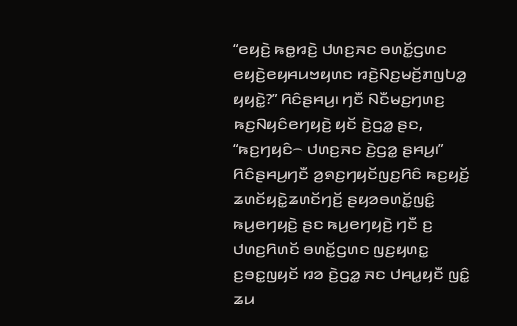“ꤕꤟꤢꤧ꤬ ꤒꤥ꤭ꤙꤢꤧ꤬ ꤓꤛꤢ꤬ꤏꤢ ꤋꤛꤢꤩ꤭ꤞꤛꤢ ꤕꤟꤢꤧ꤬ꤕꤟꤌꤣꤠꤟꤛꤢ ꤙꤢꤧ꤬ꤡꤢ꤬ꤗꤢꤩ꤬ꤊꤜꤝꤤ꤭ ꤟꤟꤢꤧ꤭?” ꤖꤢꤨꤔꤌꤣ꤬꤯ ꤚꤢꤪ ꤡꤢꤪꤗꤢ꤬ꤚꤛꤢ꤬ ꤒꤢ꤬ꤡꤟꤢꤨꤕꤚꤟꤢꤧ꤬ ꤟꤢꤩ ꤢꤧ꤬ꤞꤤ꤭ ꤔꤢ, “ꤒꤢ꤬ꤚꤟꤢꤨ꤮ ꤓꤛꤢ꤬ꤏꤢ ꤢꤧ꤬ꤞꤤ꤭ ꤔꤌꤣ꤬꤯” ꤖꤢꤨꤔꤌꤣ꤬ꤚꤢꤪ ꤤ꤬ꤎꤢ꤬ꤚꤟꤢꤩꤜꤢ꤬ꤖꤢꤨ ꤒꤢ꤬ꤟꤢꤩ꤬ ꤘꤛꤢꤩꤟꤢꤧ꤭ꤘꤛꤢꤩꤚꤢꤩ꤬ ꤔꤟꤤꤋꤛꤢꤩ꤭ꤜꤢꤨ꤭ ꤒꤣ꤬ꤕꤚꤟꤢꤧ꤬ ꤔꤢ ꤒꤣ꤬ꤕꤚꤟꤢꤧ꤬ ꤚꤢꤪ ꤢ꤬ ꤓꤛꤢ꤬ꤖꤛꤢꤩ ꤋꤛꤢꤩ꤭ꤞꤛꤢ ꤜꤢ꤬ꤟꤛꤢ꤭ ꤢ꤬ꤋꤢ꤭ꤜꤟꤢꤩ ꤙꤤ ꤢꤧ꤬ꤞꤤ꤭ ꤏꤢ ꤓꤌꤣ꤭ꤟꤢꤪ ꤜꤢꤨ꤭ ꤘꤣ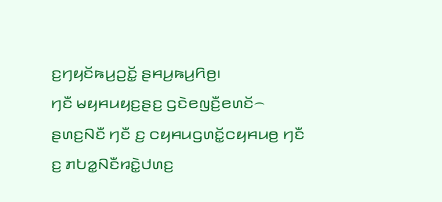ꤢ꤬ꤚꤟꤢꤩꤒꤣ꤬ꤑꤢꤩ꤭ ꤔꤌꤣ꤬ꤒꤣ꤬ꤖꤥ꤬꤯
ꤚꤢꤪ ꤗꤟꤌꤣꤟꤢ꤬ꤔꤢ꤬ ꤞꤢꤧꤕꤜꤢꤪ꤬ꤕꤛꤢꤩ꤮ ꤔꤛꤢ꤬ꤡꤢꤪ ꤚꤢꤪ ꤢ꤬ ꤍꤟꤌꤣꤞꤛꤢꤩ꤭ꤍꤟꤌꤣꤥ꤬ ꤚꤢꤪ ꤢ꤬ ꤊꤝꤤ꤭ꤡꤢꤪꤙꤢꤧ꤭ꤓꤛꤢ꤬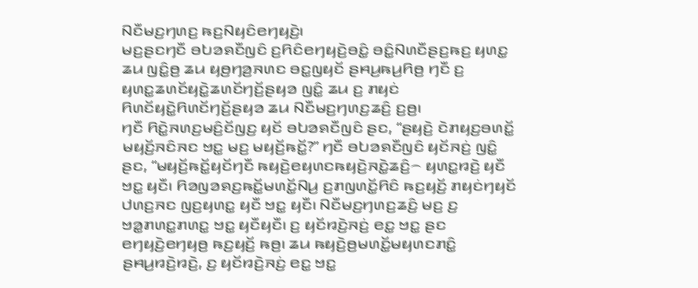ꤡꤢꤪꤗꤢ꤬ꤚꤛꤢ꤬ ꤒꤢ꤬ꤡꤟꤢꤨꤕꤚꤟꤢꤧ꤬꤯
ꤗꤢ꤬ꤔꤢꤚꤢꤪ ꤋꤝꤤꤎꤢꤪꤜꤢꤨ ꤢ꤬ꤖꤢꤨꤕꤚꤟꤢꤧ꤬ꤋꤢꤨ꤭ ꤋꤢꤨ꤭ꤡꤛꤢꤪꤔꤢ꤬ꤒꤢ꤬ ꤟꤛꤢ꤭ ꤘꤣ ꤜꤢꤨ꤭ꤥ꤬ ꤘꤣ ꤟꤥ꤬ꤚꤤ꤬ꤏꤛꤢ ꤋꤢ꤭ꤜꤟꤢꤩ ꤔꤌꤣ꤬ꤒꤣ꤬ꤖꤥ꤬ ꤚꤢꤪ ꤢ꤬ ꤟꤛꤢ꤭ꤘꤛꤢꤩꤟꤢꤧ꤭ꤘꤛꤢꤩꤚꤢꤩ꤬ꤔꤟꤤ ꤜꤢꤨ꤭ ꤘꤣ ꤢ꤬ ꤊꤟꤢꤦ ꤖꤛꤢꤩꤟꤢꤧ꤭ꤖꤛꤢꤩꤚꤢꤩ꤬ꤔꤟꤤ ꤘꤣ ꤡꤢꤪꤗꤢ꤬ꤚꤛꤢ꤬ꤘꤢꤨ꤬ ꤢ꤬ꤥ꤬꤯
ꤚꤢꤪ ꤖꤢꤧ꤭ꤏꤛꤢ꤬ꤗꤢꤨ꤬ꤢꤩꤜꤢ꤬ ꤟꤢꤩ ꤋꤝꤤꤎꤢꤪꤜꤢꤨ ꤔꤢ, “ꤔꤟꤢꤧ꤬ ꤢꤧꤊꤟꤢ꤬ꤋꤛꤢꤩ꤭ ꤗꤟꤢꤩ꤬ꤏꤢꤨꤏꤢ ꤠꤢ꤭ ꤗꤢ꤬ ꤗꤟꤢꤩ꤬ꤒꤢꤩ꤭?” ꤚꤢꤪ ꤋꤝꤤꤎꤢꤪꤜꤢꤨ ꤟꤢꤩꤏꤢꤦ꤬ ꤜꤢꤨ꤭ ꤔꤢ, “ꤗꤟꤢꤩ꤬ꤒꤢꤩ꤭ꤟꤢꤩꤚꤢꤪ ꤒꤟꤢꤧ꤬ꤕꤟꤛꤢꤒꤟꤢꤧ꤬ꤏꤢꤧ꤭ꤘꤢꤨ꤬꤮ ꤟꤛꤢ꤭ꤙꤢꤧ꤬ ꤟꤢꤪ ꤠꤢ꤭ ꤟꤢꤪ꤯ ꤖꤤꤜꤤꤎꤢ꤬ꤒꤢꤩ꤭ꤗꤛꤢꤩ꤭ꤡꤣ꤬ ꤢ꤬ꤊꤜꤛꤢꤩ꤭ꤖꤢꤨ ꤒꤢ꤬ꤟꤢꤩ꤬ ꤊꤟꤢꤦꤚꤟꤢꤩ ꤓꤛꤢ꤬ꤏꤢ ꤜꤢ꤬ꤟꤛꤢ꤭ ꤟꤢꤪ ꤠꤢ꤭ ꤟꤢꤪ꤯ ꤡꤢꤪꤗꤢ꤬ꤚꤛꤢ꤬ꤘꤢꤨ꤬ ꤗꤢ꤬ ꤢ꤬ ꤠꤤ꤭ꤊꤛꤢ꤭ꤊꤛꤢ꤭ ꤠꤢ꤭ ꤟꤢꤪꤟꤢꤪ꤯ ꤢ꤬ ꤟꤢꤩꤙꤢꤧ꤬ꤏꤢꤦ꤬ ꤕꤢ꤭ ꤠꤢ꤭ ꤔꤢ ꤕꤚꤟꤢꤧ꤬ꤕꤚꤟꤥ꤬ ꤒꤢ꤬ꤟꤢꤩ꤬ ꤒꤥ꤬꤯ ꤘꤣ ꤒꤟꤢꤧ꤬ꤥ꤬ꤗꤛꤢꤩ꤭ꤗꤟꤛꤢꤊꤢꤨ꤭ ꤔꤌꤣ꤬ꤙꤢꤧ꤬ꤙꤢꤧ꤬, ꤢ꤬ ꤟꤢꤩꤙꤢꤧ꤬ꤏꤢꤦ꤬ ꤕꤢ꤭ ꤠꤢ꤭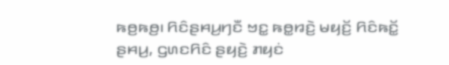ꤒꤥ꤬ꤒꤥ꤬꤯ ꤖꤢꤨꤔꤌꤣ꤬ꤚꤢꤪ ꤠꤢ꤭ ꤒꤥ꤭ꤙꤢꤧ꤬ ꤗꤟꤢꤩ꤬ ꤖꤢꤨꤒꤢꤩ꤭ ꤔꤌꤣ꤬, ꤞꤛꤢꤖꤢꤨ ꤔꤟꤢꤧ꤬ ꤊꤟꤢꤦ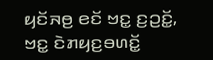ꤟꤢꤩꤏꤥ꤬ ꤕꤢꤩ ꤠꤢ꤭ ꤢ꤬ꤑꤢꤩ꤭, ꤠꤢ꤭ ꤢꤧꤊꤟꤢ꤬ꤋꤛꤢꤩ꤭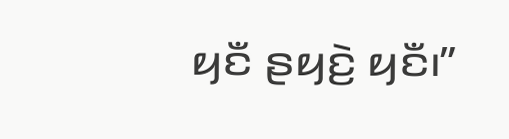ꤟꤢꤪ ꤔꤟꤢꤧ꤬ ꤟꤢꤪ꤯”